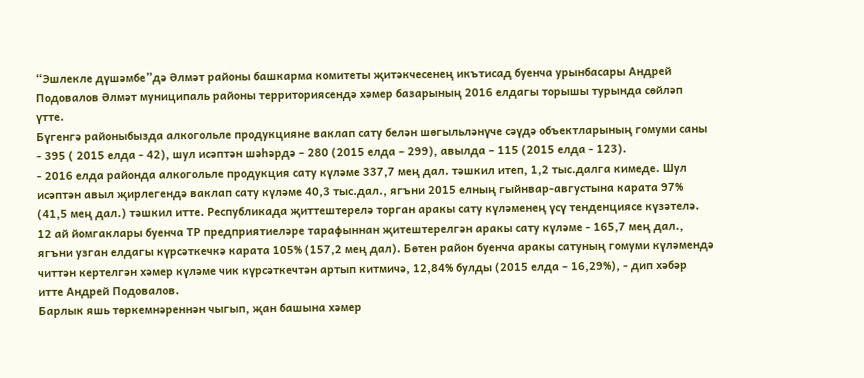“Эшлекле дүшәмбе”дә Әлмәт районы башкарма комитеты җитәкчесенең икътисад буенча урынбасары Андрей Подовалов Әлмәт муниципаль районы территориясендә хәмер базарының 2016 елдагы торышы турында сөйләп үтте.
Бүгенгә районыбызда алкогольле продукцияне ваклап сату белән шөгыльләнүче сәүдә объектларының гомуми саны - 395 ( 2015 елда - 42), шул исәптән шәһәрдә – 280 (2015 елда – 299), авылда – 115 (2015 елда - 123).
- 2016 елда районда алкогольле продукция сату күләме 337,7 мең дал. тәшкил итеп, 1,2 тыс.далга кимеде. Шул исәптән авыл җирлегендә ваклап сату күләме 40,3 тыс.дал., ягъни 2015 елның гыйнвар-августына карата 97% (41,5 мең дал.) тәшкил итте. Республикада җиттештерелә торган аракы сату күләменең үсү тенденциясе күзәтелә. 12 ай йомгаклары буенча ТР предприятиеләре тарафыннан җитештерелгән аракы сату күләме - 165,7 мең дал., ягъни узган елдагы күрсәткечкә карата 105% (157,2 мең дал). Бөтен район буенча аракы сатуның гомуми күләмендә читтән кертелгән хәмер күләме чик күрсәткечтән артып китмичә, 12,84% булды (2015 елда – 16,29%), - дип хәбәр итте Андрей Подовалов.
Барлык яшь төркемнәреннән чыгып, җан башына хәмер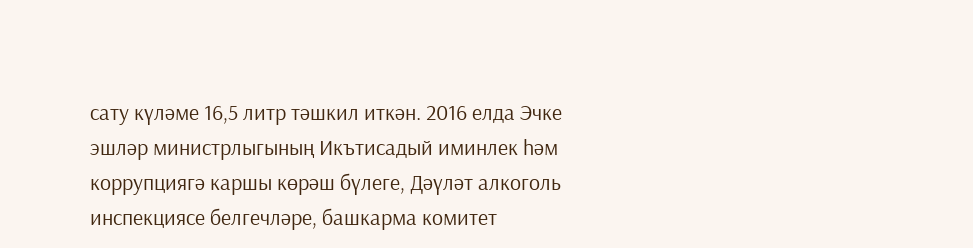сату күләме 16,5 литр тәшкил иткән. 2016 елда Эчке эшләр министрлыгының Икътисадый иминлек һәм коррупциягә каршы көрәш бүлеге, Дәүләт алкоголь инспекциясе белгечләре, башкарма комитет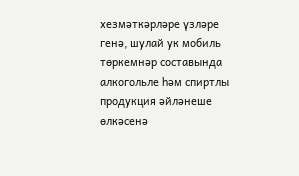хезмәткәрләре үзләре генә, шулай ук мобиль төркемнәр составында алкогольле һәм спиртлы продукция әйләнеше өлкәсенә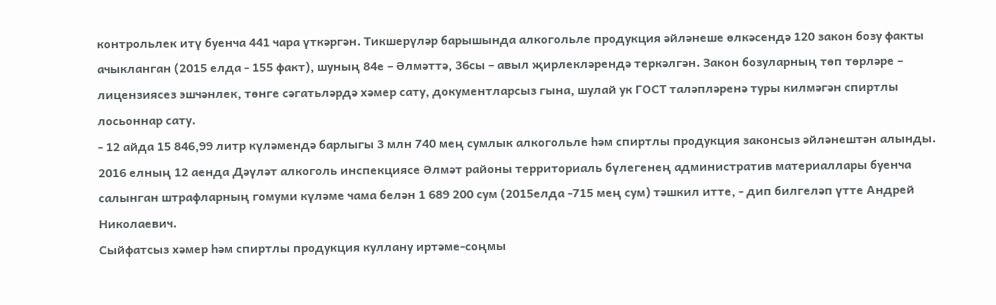контрольлек итү буенча 441 чара үткәргән. Тикшерүләр барышында алкогольле продукция әйләнеше өлкәсендә 120 закон бозу факты ачыкланган (2015 елда - 155 факт), шуның 84е – Әлмәттә, 36сы – авыл җирлекләрендә теркәлгән. Закон бозуларның төп төрләре – лицензиясез эшчәнлек, төнге сәгатьләрдә хәмер сату, документларсыз гына, шулай ук ГОСТ таләпләренә туры килмәгән спиртлы лосьоннар сату.
- 12 айда 15 846,99 литр күләмендә барлыгы 3 млн 740 мең сумлык алкогольле һәм спиртлы продукция законсыз әйләнештән алынды. 2016 елның 12 аенда Дәүләт алкоголь инспекциясе Әлмәт районы территориаль бүлегенең административ материаллары буенча салынган штрафларның гомуми күләме чама белән 1 689 200 сум (2015елда -715 мең сум) тәшкил итте, - дип билгеләп үтте Андрей Николаевич.
Сыйфатсыз хәмер һәм спиртлы продукция куллану иртәме-соңмы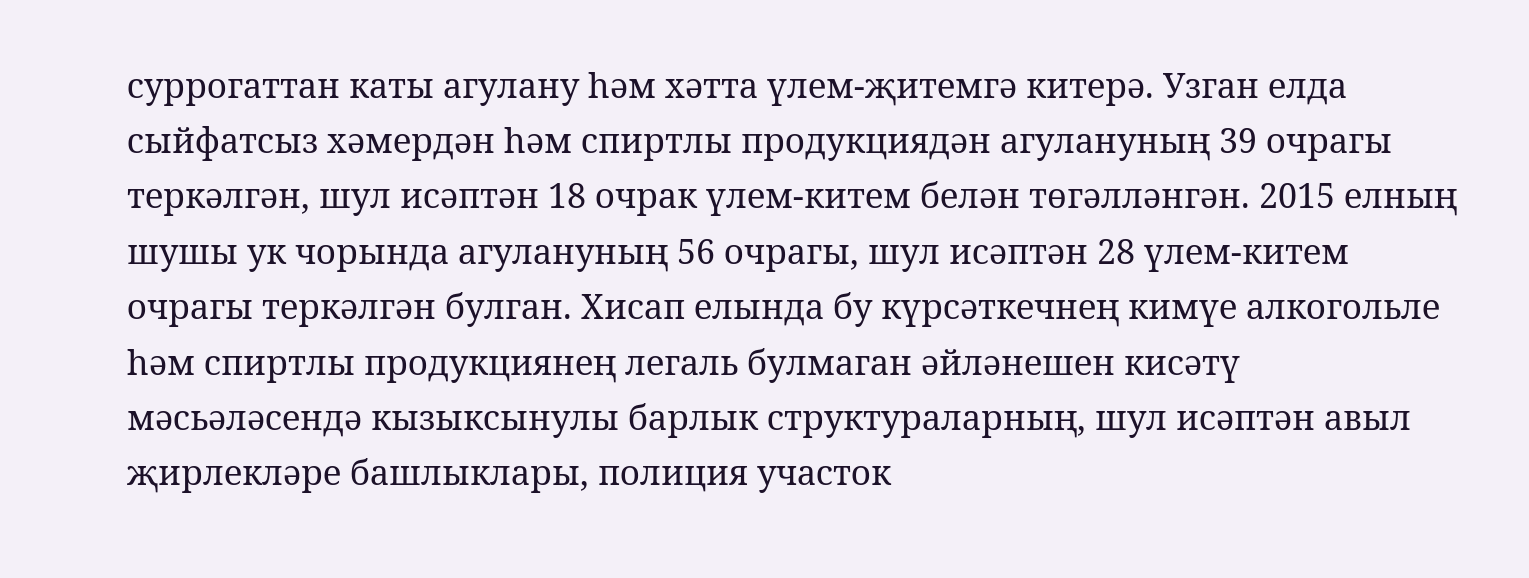суррогаттан каты агулану һәм хәтта үлем-җитемгә китерә. Узган елда сыйфатсыз хәмердән һәм спиртлы продукциядән агулануның 39 очрагы теркәлгән, шул исәптән 18 очрак үлем-китем белән төгәлләнгән. 2015 елның шушы ук чорында агулануның 56 очрагы, шул исәптән 28 үлем-китем очрагы теркәлгән булган. Хисап елында бу күрсәткечнең кимүе алкогольле һәм спиртлы продукциянең легаль булмаган әйләнешен кисәтү мәсьәләсендә кызыксынулы барлык структураларның, шул исәптән авыл җирлекләре башлыклары, полиция участок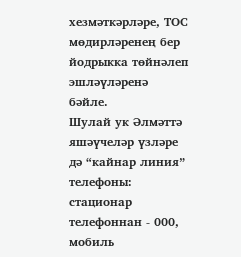хезмәткәрләре, ТОС мөдирләренең бер йодрыкка төйнәлеп эшләүләренә бәйле.
Шулай ук Әлмәттә яшәүчеләр үзләре дә “кайнар линия” телефоны: стационар телефоннан - 000, мобиль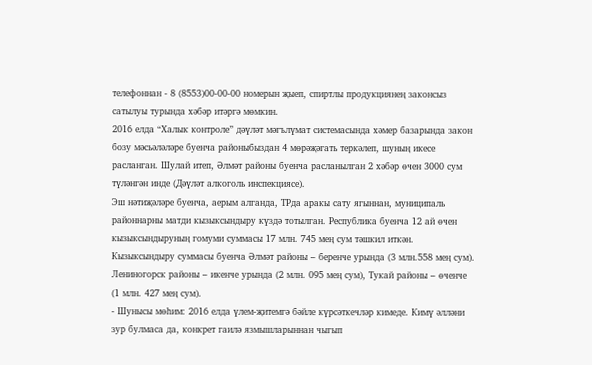телефоннан - 8 (8553)00-00-00 номерын җыеп, спиртлы продукциянең законсыз сатылуы турында хәбәр итәргә мөмкин.
2016 елда “Халык контроле” дәүләт мәгълүмат системасында хәмер базарында закон бозу мәсьәләләре буенча районыбыздан 4 мөрәҗәгать теркәлеп, шуның икесе расланган. Шулай итеп, Әлмәт районы буенча расланылган 2 хәбәр өчен 3000 сум түләнгән инде (Дәүләт алкоголь инспекциясе).
Эш нәтиҗәләре буенча, аерым алганда, ТРда аракы сату ягыннан, муниципаль районнарны матди кызыксындыру күздә тотылган. Республика буенча 12 ай өчен кызыксындыруның гомуми суммасы 17 млн. 745 мең сум тәшкил иткән. Кызыксындыру суммасы буенча Әлмәт районы – беренче урында (3 млн.558 мең сум). Лениногорск районы – икенче урында (2 млн. 095 мең сум), Тукай районы – өченче (1 млн. 427 мең сум).
- Шунысы мөһим: 2016 елда үлем-җитемгә бәйле күрсәткечләр кимеде. Кимү әлләни зур булмаса да, конкрет гаилә язмышларыннан чыгып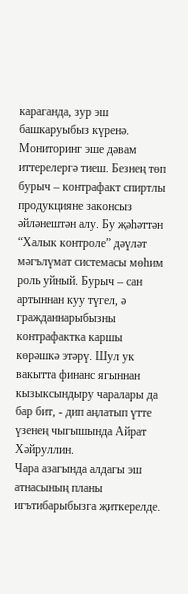караганда, зур эш башкаруыбыз күренә. Мониторинг эше дәвам иттерелергә тиеш. Безнең төп бурыч – контрафакт спиртлы продукцияне законсыз әйләнештән алу. Бу җәһәттән “Халык контроле” дәүләт мәгълүмат системасы мөһим роль уйный. Бурыч – сан артыннан куу түгел, ә гражданнарыбызны контрафактка каршы көрәшкә этәрү. Шул ук вакытта финанс ягыннан кызыксындыру чаралары да бар бит, - дип аңлатып үтте үзенең чыгышында Айрат Хәйруллин.
Чара азагында алдагы эш атнасының планы игътибарыбызга җиткерелде.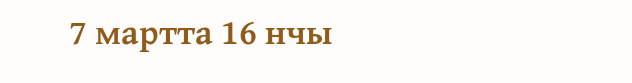7 мартта 16 нчы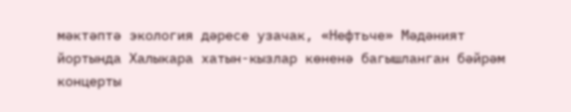мәктәптә экология дәресе узачак, «Нефтьче» Мәдәният йортында Халыкара хатын-кызлар көненә багышланган бәйрәм концерты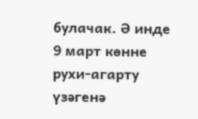булачак. Ә инде 9 март көнне рухи-агарту үзәгенә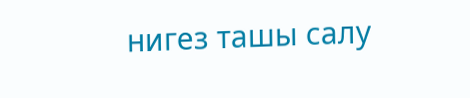нигез ташы салу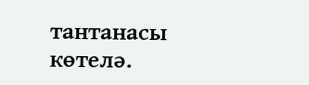тантанасы көтелә.